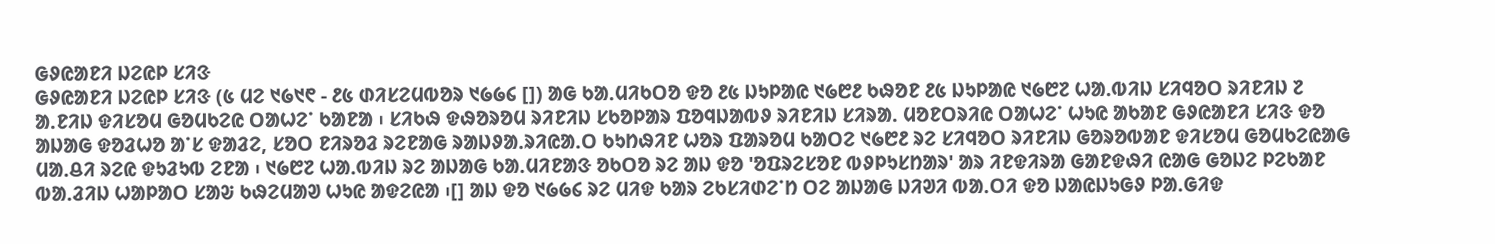ᱜᱽᱭᱟᱱᱤ ᱡᱮᱭᱞ ᱥᱤᱝ
ᱜᱽᱭᱟᱱᱤ ᱡᱮᱭᱞ ᱥᱤᱝ (᱕ ᱢᱮ ᱑᱙᱑᱖ - ᱒᱕ ᱰᱤᱥᱮᱢᱵᱚᱨ ᱑᱙᱙᱔ []) ᱟᱜ ᱠᱟᱹᱢᱤᱠᱛᱚ ᱫᱚ ᱒᱕ ᱡᱩᱞᱟᱭ ᱑᱙᱘᱒ ᱠᱷᱚᱱ ᱒᱕ ᱡᱩᱞᱟᱭ ᱑᱙᱘᱗ ᱦᱟᱹᱵᱤᱡ ᱥᱤᱧᱚᱛ ᱨᱤᱱᱤᱡ ᱗ ᱟᱹᱱᱤᱡ ᱫᱤᱥᱚᱢ ᱜᱚᱢᱠᱮᱭ ᱛᱟᱦᱮᱸ ᱠᱟᱱᱟ ᱾ ᱥᱤᱠᱷ ᱫᱷᱚᱨᱚᱢ ᱨᱤᱱᱤᱡ ᱥᱠᱚᱞᱟᱨ ᱯᱚᱧᱡᱟᱵᱽ ᱨᱤᱱᱤᱡ ᱥᱤᱨᱟᱹ ᱢᱚᱱᱛᱨᱤᱭ ᱛᱟᱦᱮᱸ ᱦᱩᱭ ᱟᱠᱟᱱ ᱜᱽᱭᱟᱱᱤ ᱥᱤᱝ ᱫᱚ ᱟᱡᱟᱜ ᱫᱚᱲᱦᱚ ᱟᱸᱥ ᱫᱟᱲᱮ, ᱥᱚᱛ ᱱᱤᱨᱚᱲ ᱨᱮᱱᱟᱜ ᱨᱟᱡᱽᱟᱹᱨᱤᱭᱟᱹᱛ ᱠᱩᱴᱷᱤᱱ ᱦᱚᱨ ᱯᱟᱨᱚᱢ ᱠᱟᱛᱮ ᱑᱙᱘᱒ ᱨᱮ ᱥᱤᱧᱚᱛ ᱨᱤᱱᱤᱡ ᱜᱚᱨᱚᱵᱟᱱ ᱫᱤᱥᱚᱢ ᱜᱚᱢᱠᱮᱭᱟᱜ ᱢᱟᱹᱪᱤ ᱨᱮᱭ ᱫᱩᱲᱩᱵ ᱮᱱᱟ ᱾ ᱑᱙᱘᱗ ᱦᱟᱹᱵᱤᱡ ᱨᱮ ᱟᱡᱟᱜ ᱠᱟᱹᱢᱤᱱᱟᱝ ᱚᱠᱛᱚ ᱨᱮ ᱟᱡ ᱫᱚ 'ᱚᱯᱨᱮᱥᱚᱱ ᱵᱽᱞᱩᱥᱴᱟᱨ' ᱟᱨ ᱤᱱᱫᱤᱨᱟ ᱜᱟᱱᱫᱷᱤ ᱭᱟᱜ ᱜᱚᱡᱮ ᱞᱮᱠᱟᱱ ᱵᱟᱹᱲᱤᱡ ᱦᱟᱞᱟᱛ ᱥᱟᱶ ᱠᱷᱮᱢᱟᱣ ᱦᱩᱭ ᱟᱫᱮᱭᱟ ᱾[] ᱟᱡ ᱫᱚ ᱑᱙᱙᱔ ᱨᱮ ᱢᱤᱫ ᱠᱟᱨ ᱮᱠᱥᱤᱰᱮᱸᱴ ᱛᱮ ᱟᱡᱟᱜ ᱡᱤᱣᱤ ᱵᱟᱹᱛᱤ ᱫᱚ ᱡᱟᱭᱡᱩᱜᱽ ᱞᱟᱹᱜᱤᱫ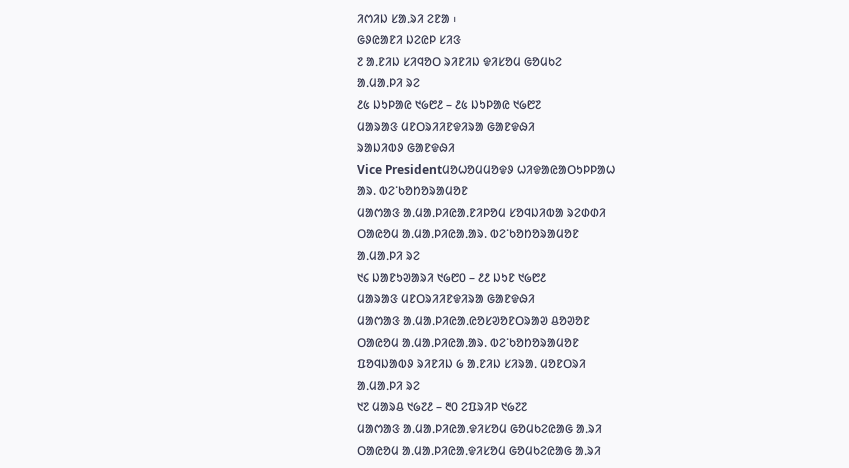ᱤᱬᱤᱡ ᱥᱟᱹᱨᱤ ᱮᱱᱟ ᱾
ᱜᱽᱭᱟᱱᱤ ᱡᱮᱭᱞ ᱥᱤᱝ
᱗ ᱟᱹᱱᱤᱡ ᱥᱤᱧᱚᱛ ᱨᱤᱱᱤᱡ ᱫᱤᱥᱚᱢ ᱜᱚᱢᱠᱮ
ᱟᱹᱢᱟᱹᱞᱤ ᱨᱮ
᱒᱕ ᱡᱩᱞᱟᱭ ᱑᱙᱘᱒ – ᱒᱕ ᱡᱩᱞᱟᱭ ᱑᱙᱘᱗
ᱢᱟᱨᱟᱝ ᱢᱱᱛᱨᱤᱤᱱᱫᱤᱨᱟ ᱜᱟᱱᱫᱷᱤ
ᱨᱟᱡᱤᱵᱽ ᱜᱟᱱᱫᱷᱤ
Vice Presidentᱢᱚᱦᱚᱢᱢᱚᱫᱽ ᱦᱤᱫᱟᱭᱟᱛᱩᱞᱞᱟᱦ
ᱟᱨ. ᱵᱮᱸᱠᱚᱴᱚᱨᱟᱢᱚᱱ
ᱢᱟᱬᱟᱝ ᱟᱹᱢᱟᱹᱞᱤᱭᱟᱹᱱᱤᱞᱚᱢ ᱥᱚᱧᱡᱤᱵᱟ ᱨᱮᱰᱰᱤ
ᱛᱟᱭᱚᱢ ᱟᱹᱢᱟᱹᱞᱤᱭᱟᱹᱟᱨ. ᱵᱮᱸᱠᱚᱴᱚᱨᱟᱢᱚᱱ
ᱟᱹᱢᱟᱹᱞᱤ ᱨᱮ
᱑᱔ ᱡᱟᱱᱩᱣᱟᱨᱤ ᱑᱙᱘᱐ – ᱒᱒ ᱡᱩᱱ ᱑᱙᱘᱒
ᱢᱟᱨᱟᱝ ᱢᱱᱛᱨᱤᱤᱱᱫᱤᱨᱟ ᱜᱟᱱᱫᱷᱤ
ᱢᱟᱬᱟᱝ ᱟᱹᱢᱟᱹᱞᱤᱭᱟᱹᱭᱚᱥᱣᱚᱱᱛᱨᱟᱣ ᱪᱚᱣᱚᱱ
ᱛᱟᱭᱚᱢ ᱟᱹᱢᱟᱹᱞᱤᱭᱟᱹᱟᱨ. ᱵᱮᱸᱠᱚᱴᱚᱨᱟᱢᱚᱱ
ᱯᱚᱧᱡᱟᱵᱽ ᱨᱤᱱᱤᱡ ᱙ ᱟᱹᱱᱤᱡ ᱥᱤᱨᱟᱹ ᱢᱚᱱᱛᱨᱤ
ᱟᱹᱢᱟᱹᱞᱤ ᱨᱮ
᱑᱗ ᱢᱟᱨᱪ ᱑᱙᱗᱒ – ᱓᱐ ᱮᱯᱨᱤᱞ ᱑᱙᱗᱗
ᱢᱟᱬᱟᱝ ᱟᱹᱢᱟᱹᱞᱤᱭᱟᱹᱫᱤᱥᱚᱢ ᱜᱚᱢᱠᱮᱭᱟᱜ ᱟᱹᱨᱤ
ᱛᱟᱭᱚᱢ ᱟᱹᱢᱟᱹᱞᱤᱭᱟᱹᱫᱤᱥᱚᱢ ᱜᱚᱢᱠᱮᱭᱟᱜ ᱟᱹᱨᱤ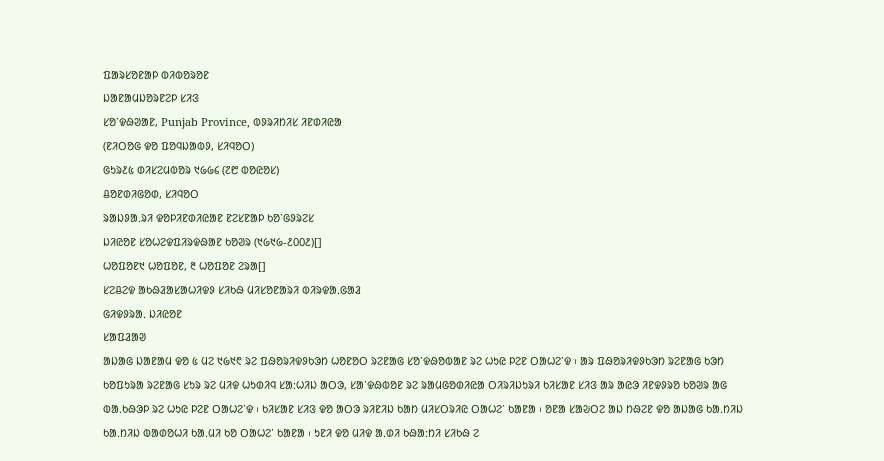ᱯᱟᱨᱥᱚᱱᱟᱞ ᱵᱤᱵᱚᱨᱚᱱ
ᱡᱟᱱᱟᱢᱡᱚᱨᱱᱮᱞ ᱥᱤᱝ
ᱥᱚᱸᱫᱷᱣᱟᱱ, Punjab Province, ᱵᱽᱨᱤᱴᱤᱥ ᱤᱱᱰᱤᱭᱟ
(ᱱᱤᱛᱚᱜ ᱫᱚ ᱯᱚᱧᱡᱟᱵᱽ, ᱥᱤᱧᱚᱛ)
ᱜᱩᱨ᱒᱕ ᱰᱤᱥᱮᱢᱵᱚᱨ ᱑᱙᱙᱔ (᱗᱘ ᱵᱚᱭᱚᱥ)
ᱪᱚᱱᱰᱤᱜᱚᱰ, ᱥᱤᱧᱚᱛ
ᱨᱟᱡᱽᱟᱹᱨᱤ ᱫᱚᱞᱤᱱᱰᱤᱭᱟᱱ ᱱᱮᱥᱱᱟᱞ ᱠᱚᱸᱜᱽᱨᱮᱥ
ᱡᱤᱭᱚᱱ ᱥᱚᱦᱮᱫᱯᱤᱨᱫᱷᱟᱱ ᱠᱚᱣᱨ (᱑᱙᱑᱙-᱒᱐᱐᱒)[]
ᱦᱚᱯᱚᱱ᱑ ᱦᱚᱯᱚᱱ, ᱓ ᱦᱚᱯᱚᱱ ᱮᱨᱟ[]
ᱥᱮᱪᱮᱫ ᱟᱠᱷᱲᱟᱥᱟᱦᱤᱫᱽ ᱥᱤᱠᱷ ᱢᱤᱥᱚᱱᱟᱨᱤ ᱵᱤᱨᱫᱟᱹᱜᱟᱲ
ᱜᱤᱫᱽᱨᱟᱹ ᱡᱤᱭᱚᱱ
ᱥᱟᱯᱲᱟᱣ
ᱟᱡᱟᱜ ᱡᱟᱱᱟᱢ ᱫᱚ ᱕ ᱢᱮ ᱑᱙᱑᱖ ᱨᱮ ᱯᱷᱚᱨᱤᱫᱽᱠᱳᱴ ᱦᱚᱱᱚᱛ ᱨᱮᱱᱟᱜ ᱥᱚᱸᱫᱷᱚᱵᱟᱱ ᱨᱮ ᱦᱩᱭ ᱞᱮᱱ ᱛᱟᱦᱮᱸᱫ ᱾ ᱟᱨ ᱯᱷᱚᱨᱤᱫᱽᱠᱳᱴ ᱨᱮᱱᱟᱜ ᱠᱳᱴ ᱠᱚᱯᱩᱨᱟ ᱨᱮᱱᱟᱜ ᱥᱩᱨ ᱨᱮ ᱢᱤᱫ ᱦᱩᱰᱤᱧ ᱥᱟᱺᱦᱤᱡ ᱟᱛᱳ, ᱥᱟᱸᱫᱷᱵᱚᱱ ᱨᱮ ᱨᱟᱢᱜᱚᱰᱤᱭᱟ ᱛᱤᱨᱤᱡᱩᱨᱤ ᱠᱤᱥᱟᱱ ᱥᱤᱝ ᱟᱨ ᱟᱭᱳ ᱤᱱᱫᱽᱨᱚ ᱠᱚᱣᱨ ᱟᱜ ᱵᱟᱹᱠᱷᱳᱞ ᱨᱮ ᱦᱩᱭ ᱞᱮᱱ ᱛᱟᱦᱮᱸᱫ ᱾ ᱠᱤᱥᱟᱱ ᱥᱤᱝ ᱫᱚ ᱟᱛᱳ ᱨᱤᱱᱤᱡ ᱠᱟᱴ ᱢᱤᱥᱛᱨᱤᱭ ᱛᱟᱦᱮᱸ ᱠᱟᱱᱟ ᱾ ᱚᱱᱟ ᱥᱟᱶᱛᱮ ᱟᱡ ᱴᱷᱮᱱ ᱫᱚ ᱟᱡᱟᱜ ᱠᱟᱹᱴᱤᱡ ᱠᱟᱹᱴᱤᱡ ᱵᱟᱰᱚᱦᱤ ᱠᱟᱹᱢᱤ ᱠᱚ ᱛᱟᱦᱮᱸ ᱠᱟᱱᱟ ᱾ ᱩᱱᱤ ᱫᱚ ᱢᱤᱫ ᱟᱹᱰᱤ ᱠᱷᱟᱺᱴᱤ ᱥᱤᱠᱷ ᱮ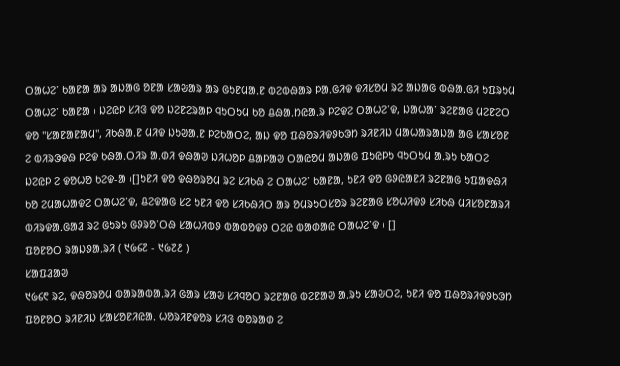ᱛᱟᱦᱮᱸ ᱠᱟᱱᱟ ᱟᱨ ᱟᱡᱟᱜ ᱚᱱᱟ ᱥᱟᱶᱟᱨ ᱟᱨ ᱜᱩᱱᱢᱟᱹᱱ ᱵᱮᱵᱷᱟᱨ ᱞᱟᱹᱜᱤᱫ ᱫᱤᱥᱚᱢ ᱨᱮ ᱟᱡᱟᱜ ᱵᱷᱟᱹᱜᱤ ᱩᱯᱨᱩᱢ ᱛᱟᱦᱮᱸ ᱠᱟᱱᱟ ᱾ ᱡᱮᱭᱞ ᱥᱤᱝ ᱫᱚ ᱡᱮᱱᱮᱨᱟᱞ ᱧᱩᱛᱩᱢ ᱠᱚ ᱪᱷᱟᱹᱴᱭᱟᱹᱨ ᱞᱮᱫᱮ ᱛᱟᱦᱮᱸᱫ, ᱡᱟᱦᱟᱸ ᱨᱮᱱᱟᱜ ᱢᱮᱱᱮᱛ ᱫᱚ "ᱥᱟᱱᱟᱱᱟᱢ", ᱤᱠᱷᱟᱹᱱ ᱢᱤᱫ ᱡᱩᱣᱟᱹᱱ ᱞᱮᱠᱟᱛᱮ, ᱟᱡ ᱫᱚ ᱯᱷᱚᱨᱤᱫᱽᱠᱳᱴ ᱨᱤᱱᱤᱡ ᱢᱟᱦᱟᱨᱟᱡᱟ ᱟᱜ ᱥᱟᱥᱚᱱ ᱮ ᱵᱤᱨᱳᱫᱷ ᱞᱮᱫ ᱠᱷᱟᱹᱛᱤᱨ ᱟᱹᱰᱤ ᱫᱷᱟᱣ ᱡᱤᱦᱚᱞ ᱪᱟᱞᱟᱣ ᱛᱟᱭᱚᱢ ᱟᱡᱟᱜ ᱯᱩᱭᱞᱩ ᱧᱩᱛᱩᱢ ᱟᱹᱨᱩ ᱠᱟᱛᱮ ᱡᱮᱭᱞ ᱮ ᱫᱚᱦᱚ ᱠᱮᱫ-ᱟ ᱾[]ᱩᱱᱤ ᱫᱚ ᱫᱷᱚᱨᱚᱢ ᱨᱮ ᱥᱤᱠᱷ ᱮ ᱛᱟᱦᱮᱸ ᱠᱟᱱᱟ, ᱩᱱᱤ ᱫᱚ ᱜᱽᱭᱟᱱᱤ ᱨᱮᱱᱟᱜ ᱩᱯᱟᱫᱷᱤ ᱠᱚ ᱮᱢᱟᱦᱟᱫᱮ ᱛᱟᱦᱮᱸᱫ, ᱪᱮᱫᱟᱜ ᱥᱮ ᱩᱱᱤ ᱫᱚ ᱥᱤᱠᱷᱤᱛ ᱟᱨ ᱚᱢᱨᱩᱛᱥᱚᱨ ᱨᱮᱱᱟᱜ ᱥᱚᱦᱤᱫᱽ ᱥᱤᱠᱷ ᱢᱤᱥᱚᱱᱟᱨᱤ ᱵᱤᱨᱫᱟᱹᱜᱟᱲ ᱨᱮ ᱜᱩᱨᱩ ᱜᱽᱨᱚᱸᱛᱷ ᱥᱟᱦᱤᱵᱽ ᱵᱟᱵᱚᱫᱽ ᱛᱮᱭ ᱵᱟᱰᱟᱭ ᱛᱟᱦᱮᱸᱫ ᱾ []
ᱯᱚᱱᱚᱛ ᱨᱟᱡᱽᱟᱹᱨᱤ ( ᱑᱙᱔᱗ - ᱑᱙᱗᱒ )
ᱥᱟᱯᱲᱟᱣ
᱑᱙᱔᱖ ᱨᱮ, ᱫᱷᱚᱨᱚᱢ ᱵᱟᱨᱟᱵᱟᱹᱨᱤ ᱜᱟᱨ ᱥᱟᱶ ᱥᱤᱧᱚᱛ ᱨᱮᱱᱟᱜ ᱵᱮᱱᱟᱣ ᱟᱹᱨᱩ ᱥᱟᱶᱛᱮ, ᱩᱱᱤ ᱫᱚ ᱯᱷᱚᱨᱤᱫᱽᱠᱳᱴ ᱯᱚᱱᱚᱛ ᱨᱤᱱᱤᱡ ᱥᱟᱥᱚᱱᱤᱭᱟᱹ ᱦᱚᱨᱤᱱᱫᱚᱨ ᱥᱤᱝ ᱵᱚᱨᱟᱰ ᱮ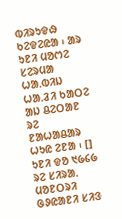ᱵᱤᱨᱩᱫᱷ ᱠᱮᱫᱮᱭᱟ ᱾ ᱟᱨ ᱩᱱᱤ ᱢᱚᱬᱮ ᱥᱮᱨᱢᱟ ᱦᱟᱹᱵᱤᱡ ᱦᱟᱹᱲᱤ ᱠᱟᱛᱮ ᱟᱡ ᱪᱮᱛᱟᱱ ᱨᱮ ᱱᱟᱦᱟᱪᱟᱨ ᱦᱩᱭ ᱮᱱᱟ ᱾ [] ᱩᱱᱤ ᱫᱚ ᱑᱙᱔᱙ ᱨᱮ ᱥᱤᱨᱟᱹ ᱢᱚᱱᱛᱨᱤ ᱜᱽᱭᱟᱱᱤ ᱥᱤᱝ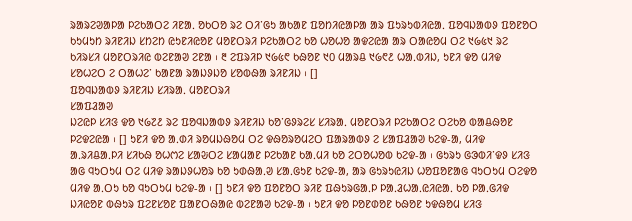ᱨᱟᱨᱮᱣᱟᱞᱟ ᱞᱮᱠᱟᱛᱮ ᱤᱱᱟᱹ ᱚᱠᱛᱚ ᱨᱮ ᱛᱤᱸᱜᱩ ᱟᱠᱟᱱ ᱯᱚᱴᱤᱭᱟᱞᱟ ᱟᱨ ᱯᱩᱨᱩᱵᱤᱭᱟᱹ ᱯᱚᱧᱡᱟᱵᱽ ᱯᱚᱱᱚᱛ ᱠᱩᱢᱩᱴ ᱨᱤᱱᱤᱡ ᱥᱴᱮᱴ ᱭᱩᱱᱤᱭᱚᱱ ᱢᱚᱱᱛᱨᱤ ᱞᱮᱠᱟᱛᱮ ᱠᱚ ᱦᱚᱦᱚ ᱟᱫᱮᱭᱟ ᱟᱨ ᱛᱟᱭᱚᱢ ᱛᱮ ᱑᱙᱕᱑ ᱨᱮ ᱠᱤᱨᱥᱤ ᱢᱚᱱᱛᱨᱤᱭ ᱵᱮᱱᱟᱣ ᱮᱱᱟ ᱾ ᱓ ᱮᱯᱨᱤᱞ ᱑᱙᱕᱖ ᱠᱷᱚᱱ ᱑᱐ ᱢᱟᱨᱪ ᱑᱙᱖᱒ ᱦᱟᱹᱵᱤᱡ, ᱩᱱᱤ ᱫᱚ ᱢᱤᱫ ᱥᱚᱦᱮᱛ ᱮ ᱛᱟᱦᱮᱸ ᱠᱟᱱᱟ ᱨᱟᱡᱽᱡᱚ ᱥᱚᱵᱷᱟ ᱨᱤᱱᱤᱡ ᱾ []
ᱯᱚᱧᱡᱟᱵᱽ ᱨᱤᱱᱤᱡ ᱥᱤᱨᱟᱹ ᱢᱚᱱᱛᱨᱤ
ᱥᱟᱯᱲᱟᱣ
ᱡᱮᱭᱞ ᱥᱤᱝ ᱫᱚ ᱑᱙᱗᱒ ᱨᱮ ᱯᱚᱧᱡᱟᱵᱽ ᱨᱤᱱᱤᱡ ᱠᱚᱸᱜᱽᱨᱮᱥ ᱥᱤᱨᱟᱹ ᱢᱚᱱᱛᱨᱤ ᱞᱮᱠᱟᱛᱮ ᱛᱮᱠᱚ ᱵᱟᱪᱷᱚᱱ ᱞᱮᱫᱮᱭᱟ ᱾ [] ᱩᱱᱤ ᱫᱚ ᱟᱹᱰᱤ ᱨᱚᱢᱡᱷᱚᱢ ᱛᱮ ᱫᱷᱚᱨᱚᱢᱮᱛ ᱯᱟᱨᱟᱵᱽ ᱮ ᱥᱟᱯᱲᱟᱣ ᱠᱮᱫ-ᱟ, ᱢᱤᱫ ᱟᱹᱨᱤᱪᱟᱹᱞᱤ ᱥᱤᱠᱷ ᱚᱦᱬᱮ ᱥᱟᱶᱛᱮ ᱥᱟᱢᱟᱱ ᱞᱮᱠᱟᱱ ᱠᱟᱹᱢᱤ ᱠᱚ ᱮᱛᱚᱦᱚᱵ ᱠᱮᱫ-ᱟ ᱾ ᱜᱩᱨᱩ ᱜᱳᱵᱤᱸᱫᱽ ᱥᱤᱝ ᱟᱜ ᱧᱩᱛᱩᱢ ᱛᱮ ᱢᱤᱫ ᱨᱟᱡᱽᱦᱚᱨ ᱠᱚ ᱩᱰᱷᱟᱹᱣ ᱥᱟᱹᱜᱩᱱ ᱠᱮᱫ-ᱟ, ᱟᱨ ᱜᱩᱨᱩᱭᱤᱡ ᱦᱚᱯᱚᱱᱟᱜ ᱧᱩᱛᱩᱢ ᱛᱮᱫᱚ ᱢᱤᱫ ᱟᱹᱛᱩ ᱠᱚ ᱧᱩᱛᱩᱢ ᱠᱮᱫ-ᱟ ᱾ [] ᱩᱱᱤ ᱫᱚ ᱯᱚᱱᱚᱛ ᱨᱤᱱ ᱯᱷᱩᱨᱜᱟᱹᱞ ᱞᱟᱹᱲᱦᱟᱹᱭᱤᱭᱟᱹ ᱠᱚ ᱞᱟᱹᱜᱤᱫ ᱡᱤᱭᱚᱱ ᱵᱷᱩᱨ ᱯᱮᱱᱥᱚᱱ ᱯᱟᱱᱛᱷᱟᱭ ᱵᱮᱱᱟᱣ ᱠᱮᱫ-ᱟ ᱾ ᱩᱱᱤ ᱫᱚ ᱞᱚᱱᱰᱚᱱ ᱠᱷᱚᱱ ᱩᱫᱷᱚᱢ ᱥᱤᱝ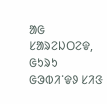ᱟᱜ ᱥᱟᱨᱮᱡᱛᱮᱫ, ᱜᱩᱨᱩ ᱜᱳᱵᱤᱸᱫᱽ ᱥᱤᱝ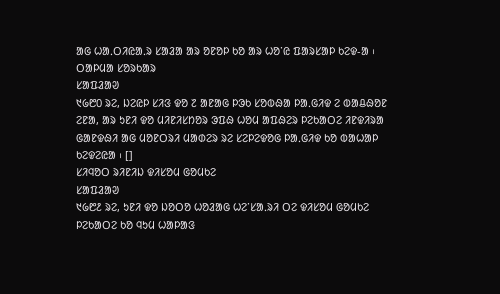ᱟᱜ ᱦᱟᱹᱛᱤᱭᱟᱹᱨ ᱥᱟᱲᱟ ᱟᱨ ᱚᱱᱚᱞ ᱠᱚ ᱟᱨ ᱦᱚᱸᱭ ᱯᱟᱨᱥᱟᱞ ᱠᱮᱫ-ᱟ ᱾
ᱛᱟᱞᱢᱟ ᱥᱚᱨᱠᱟᱨ
ᱥᱟᱯᱲᱟᱣ
᱑᱙᱘᱐ ᱨᱮ, ᱡᱮᱭᱞ ᱥᱤᱝ ᱫᱚ ᱗ ᱟᱱᱟᱜ ᱞᱳᱠ ᱥᱚᱵᱷᱟ ᱞᱟᱹᱜᱤᱫ ᱮ ᱵᱟᱪᱷᱚᱱ ᱮᱱᱟ, ᱟᱨ ᱩᱱᱤ ᱫᱚ ᱢᱤᱱᱤᱥᱴᱚᱨ ᱳᱯᱷ ᱦᱚᱢ ᱟᱯᱷᱮᱨ ᱞᱮᱠᱟᱛᱮ ᱤᱱᱫᱤᱨᱟ ᱜᱟᱱᱫᱷᱤ ᱟᱜ ᱢᱚᱱᱛᱨᱤ ᱢᱟᱰᱮᱨ ᱨᱮ ᱥᱮᱞᱮᱫᱚᱜ ᱞᱟᱹᱜᱤᱫ ᱠᱚ ᱵᱟᱦᱟᱞ ᱠᱮᱫᱮᱭᱟ ᱾ []
ᱥᱤᱧᱚᱛ ᱨᱤᱱᱤᱡ ᱫᱤᱥᱚᱢ ᱜᱚᱢᱠᱮ
ᱥᱟᱯᱲᱟᱣ
᱑᱙᱘᱒ ᱨᱮ, ᱩᱱᱤ ᱫᱚ ᱡᱚᱛᱚ ᱦᱚᱲᱟᱜ ᱦᱮᱸᱥᱟᱹᱨᱤ ᱛᱮ ᱫᱤᱥᱚᱢ ᱜᱚᱢᱠᱮ ᱞᱮᱠᱟᱛᱮ ᱠᱚ ᱧᱩᱢ ᱦᱟᱞᱟᱝ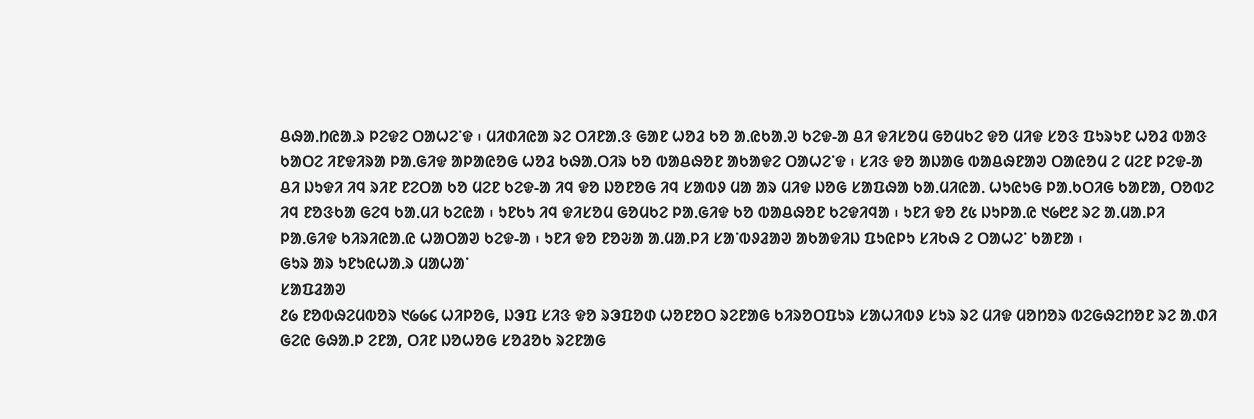ᱪᱷᱟᱹᱴᱭᱟᱹᱨ ᱞᱮᱫᱮ ᱛᱟᱦᱮᱸᱫ ᱾ ᱢᱤᱰᱤᱭᱟ ᱨᱮ ᱛᱤᱱᱟᱹᱝ ᱜᱟᱱ ᱦᱚᱲ ᱠᱚ ᱟᱹᱭᱠᱟᱹᱣ ᱠᱮᱫ-ᱟ ᱪᱤ ᱫᱤᱥᱚᱢ ᱜᱚᱢᱠᱮ ᱫᱚ ᱢᱤᱫ ᱥᱚᱝ ᱯᱩᱨᱩᱱ ᱦᱚᱲ ᱵᱟᱝ ᱠᱟᱛᱮ ᱤᱱᱫᱤᱨᱟ ᱞᱟᱹᱜᱤᱫ ᱟᱞᱟᱭᱚᱜ ᱦᱚᱲ ᱠᱷᱟᱹᱛᱤᱨ ᱠᱚ ᱵᱟᱪᱷᱚᱱ ᱟᱠᱟᱫᱮ ᱛᱟᱦᱮᱸᱫ ᱾ ᱥᱤᱝ ᱫᱚ ᱟᱡᱟᱜ ᱵᱟᱪᱷᱱᱟᱣ ᱛᱟᱭᱚᱢ ᱮ ᱢᱮᱱ ᱞᱮᱫ-ᱟ ᱪᱤ ᱡᱩᱫᱤ ᱤᱧ ᱨᱤᱱ ᱱᱮᱛᱟ ᱠᱚ ᱢᱮᱱ ᱠᱮᱫ-ᱟ ᱤᱧ ᱫᱚ ᱡᱚᱱᱚᱜ ᱤᱧ ᱥᱟᱵᱽ ᱢᱟ ᱟᱨ ᱢᱤᱫ ᱡᱚᱜ ᱥᱟᱯᱷᱟ ᱠᱟᱹᱢᱤᱭᱟᱹ ᱦᱩᱭᱩᱜ ᱞᱟᱹᱠᱛᱤᱜ ᱠᱟᱱᱟ, ᱛᱚᱵᱮ ᱤᱧ ᱱᱚᱝᱠᱟ ᱜᱮᱧ ᱠᱟᱹᱢᱤ ᱠᱮᱭᱟ ᱾ ᱩᱱᱠᱩ ᱤᱧ ᱫᱤᱥᱚᱢ ᱜᱚᱢᱠᱮ ᱞᱟᱹᱜᱤᱫ ᱠᱚ ᱵᱟᱪᱷᱚᱱ ᱠᱮᱫᱤᱧᱟ ᱾ ᱩᱱᱤ ᱫᱚ ᱒᱕ ᱡᱩᱞᱟᱹᱭ ᱑᱙᱘᱒ ᱨᱮ ᱟᱹᱢᱟᱹᱞᱤ ᱞᱟᱹᱜᱤᱫ ᱠᱤᱨᱤᱭᱟᱹᱭ ᱦᱟᱛᱟᱣ ᱠᱮᱫ-ᱟ ᱾ ᱩᱱᱤ ᱫᱚ ᱱᱚᱶᱟ ᱟᱹᱢᱟᱹᱞᱤ ᱥᱟᱸᱵᱽᱲᱟᱣ ᱟᱠᱟᱫᱤᱡ ᱯᱩᱭᱞᱩ ᱥᱤᱠᱷ ᱮ ᱛᱟᱦᱮᱸ ᱠᱟᱱᱟ ᱾
ᱜᱩᱨ ᱟᱨ ᱩᱱᱩᱭᱦᱟᱹᱨ ᱢᱟᱦᱟᱸ
ᱥᱟᱯᱲᱟᱣ
᱒᱙ ᱱᱚᱵᱷᱮᱢᱵᱚᱨ ᱑᱙᱙᱔ ᱦᱤᱞᱚᱜ, ᱡᱳᱯ ᱥᱤᱝ ᱫᱚ ᱨᱳᱯᱚᱰ ᱦᱚᱱᱚᱛ ᱨᱮᱱᱟᱜ ᱠᱤᱨᱚᱛᱯᱩᱨ ᱥᱟᱦᱤᱵᱽ ᱥᱩᱨ ᱨᱮ ᱢᱤᱫ ᱢᱚᱴᱚᱨ ᱵᱮᱜᱷᱮᱴᱚᱱ ᱨᱮ ᱟᱹᱰᱤ ᱜᱮᱭ ᱜᱷᱟᱹᱞ ᱮᱱᱟ, ᱛᱤᱱ ᱡᱚᱦᱚᱜ ᱥᱚᱲᱚᱠ ᱨᱮᱱᱟᱜ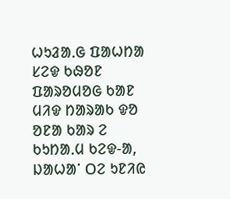ᱦᱩᱲᱟᱹᱜ ᱯᱟᱦᱴᱟ ᱥᱮᱫ ᱠᱷᱚᱱ ᱯᱟᱨᱚᱢᱚᱜ ᱠᱟᱱ ᱢᱤᱫ ᱴᱟᱨᱟᱠ ᱫᱚ ᱚᱱᱟ ᱠᱟᱨ ᱮ ᱠᱩᱴᱟᱹᱢ ᱠᱮᱫ-ᱟ, ᱡᱟᱦᱟᱸ ᱛᱮ ᱩᱱᱤᱭ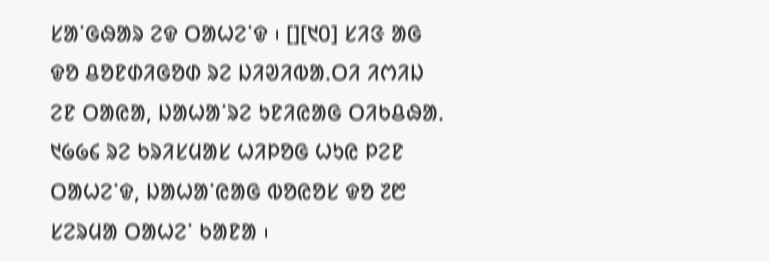ᱥᱟᱸᱜᱷᱟᱨ ᱮᱫ ᱛᱟᱦᱮᱸᱫ ᱾ [][᱑᱐] ᱥᱤᱝ ᱟᱜ ᱫᱚ ᱪᱚᱱᱰᱤᱜᱚᱰ ᱨᱮ ᱡᱤᱣᱤᱵᱟᱹᱛᱤ ᱤᱬᱤᱡ ᱮᱱ ᱛᱟᱭᱟ, ᱡᱟᱦᱟᱸᱨᱮ ᱩᱱᱤᱭᱟᱜ ᱛᱤᱠᱪᱷᱟᱹ ᱑᱙᱙᱔ ᱨᱮ ᱠᱨᱤᱥᱢᱟᱥ ᱦᱤᱞᱚᱜ ᱦᱩᱭ ᱞᱮᱱ ᱛᱟᱦᱮᱸᱫ, ᱡᱟᱦᱟᱸᱭᱟᱜ ᱵᱚᱭᱚᱥ ᱫᱚ ᱗᱘ ᱥᱮᱨᱢᱟ ᱛᱟᱦᱮᱸ ᱠᱟᱱᱟ ᱾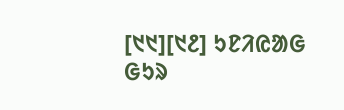[᱑᱑][᱑᱒] ᱩᱱᱤᱭᱟᱜ ᱜᱩᱨ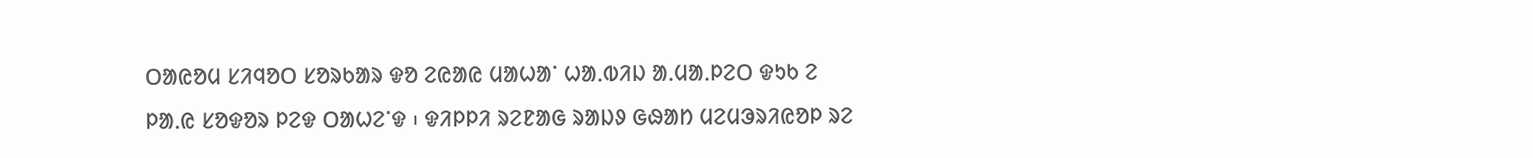ᱛᱟᱭᱚᱢ ᱥᱤᱧᱚᱛ ᱥᱚᱨᱠᱟᱨ ᱫᱚ ᱮᱭᱟᱭ ᱢᱟᱦᱟᱸ ᱦᱟᱹᱵᱤᱡ ᱟᱹᱢᱟᱹᱞᱮᱛ ᱫᱩᱠ ᱮ ᱞᱟᱹᱭ ᱥᱚᱫᱚᱨ ᱞᱮᱫ ᱛᱟᱦᱮᱸᱫ ᱾ ᱫᱤᱞᱞᱤ ᱨᱮᱱᱟᱜ ᱨᱟᱡᱽ ᱜᱷᱟᱴ ᱢᱮᱢᱳᱨᱤᱭᱚᱞ ᱨᱮ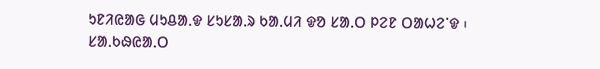ᱩᱱᱤᱭᱟᱜ ᱢᱩᱪᱟᱹᱫ ᱥᱩᱥᱟᱹᱨ ᱠᱟᱹᱢᱤ ᱫᱚ ᱥᱟᱹᱛ ᱞᱮᱱ ᱛᱟᱦᱮᱸᱫ ᱾
ᱥᱟᱹᱠᱷᱭᱟᱹᱛ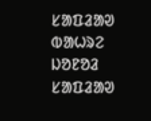ᱥᱟᱯᱲᱟᱣ
ᱵᱟᱦᱨᱮ ᱡᱚᱱᱚᱲ
ᱥᱟᱯᱲᱟᱣ